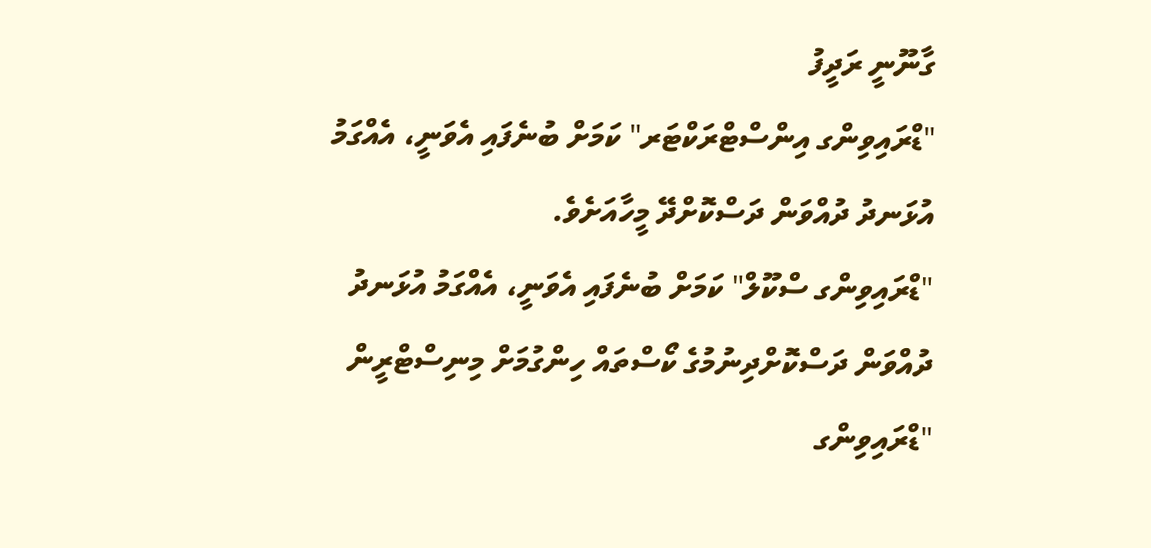ގާނޫނީ ރަދީފު
"ޑްރައިވިންގ އިންސްޓްރަކްޓަރ" ކަމަށް ބުނެފައި އެވަނީ، އެއްގަމު އުޅަނދު ދުއްވަން ދަސްކޮށްދޭ މީހާއަށެވެ.
"ޑްރައިވިންގ ސްކޫލް" ކަމަށް ބުނެފައި އެވަނީ، އެއްގަމު އުޅަނދު ދުއްވަން ދަސްކޮށްދިނުމުގެ ކޯސްތައް ހިންގުމަށް މިނިސްޓްރީން "ޑްރައިވިންގ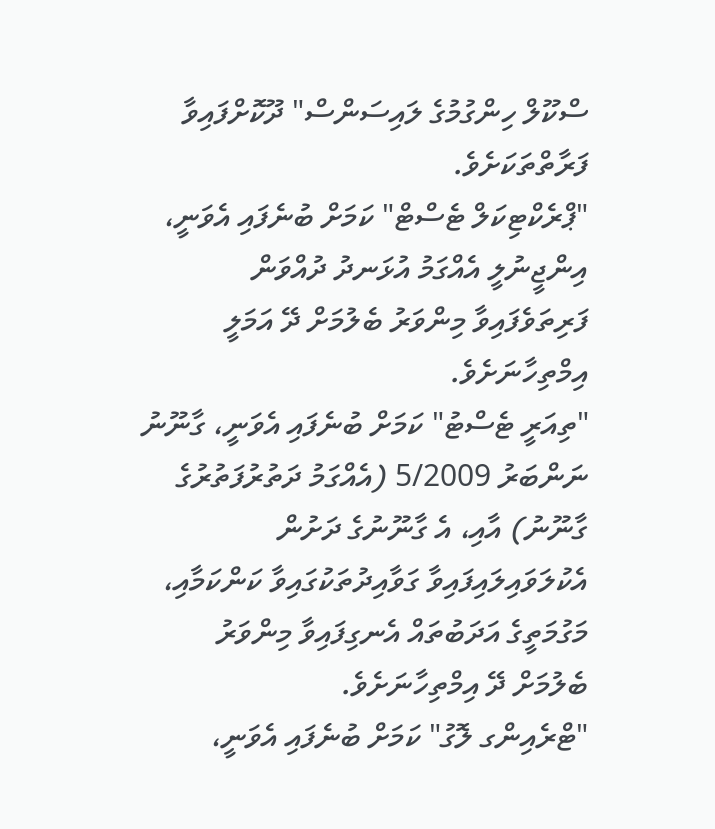ސްކޫލް ހިންގުމުގެ ލައިސަންސް" ދޫކޮށްފައިވާ ފަރާތްތަކަށެވެ.
"ޕްރެކްޓިކަލް ޓެސްޓް" ކަމަށް ބުނެފައި އެވަނީ، އިންޖީނުލީ އެއްގަމު އުޅަނދު ދުއްވަން ފަރިތަވެފައިވާ މިންވަރު ބެލުމަށް ދޭ އަމަލީ އިމްތިހާނަށެވެ.
"ތިއަރީ ޓެސްޓު" ކަމަށް ބުނެފައި އެވަނީ، ގާނޫނު ނަންބަރު 5/2009 (އެއްގަމު ދަތުރުފަތުރުގެ ގާނޫނު) އާއި، އެ ގާނޫނުގެ ދަށުން އެކުލަވައިލައިފައިވާ ގަވާއިދުތަކުގައިވާ ކަންކަމާއި، މަގުމަތީގެ އަދަބުތައް އެނގިފައިވާ މިންވަރު ބެލުމަށް ދޭ އިމްތިހާނަށެވެ.
"ޓްރެއިންގ ލޮގު" ކަމަށް ބުނެފައި އެވަނީ،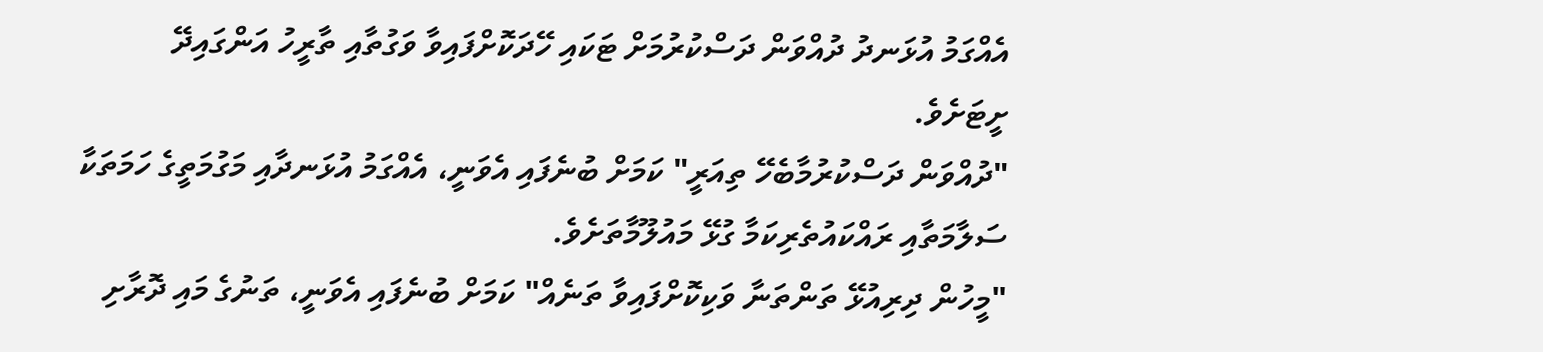އެއްގަމު އުޅަނދު ދުއްވަން ދަސްކުރުމަށް ޓަކައި ހޭދަކޮށްފައިވާ ވަގުތާއި ތާރީހު އަންގައިދޭ ށީޓަށެވެ.
"ދުއްވަން ދަސްކުރުމާބެހޭ ތިއަރީ" ކަމަށް ބުނެފައި އެވަނީ، އެއްގަމު އުޅަނދާއި މަގުމަތީގެ ހަމަތަކާ ސަލާމަތާއި ރައްކައުތެރިކަމާ ގުޅޭ މައުލޫމާތަށެވެ.
"މީހުން ދިރިއުޅޭ ތަންތަނާ ވަކިކޮށްފައިވާ ތަނެއް" ކަމަށް ބުނެފައި އެވަނީ، ތަނުގެ މައި ދޮރާށި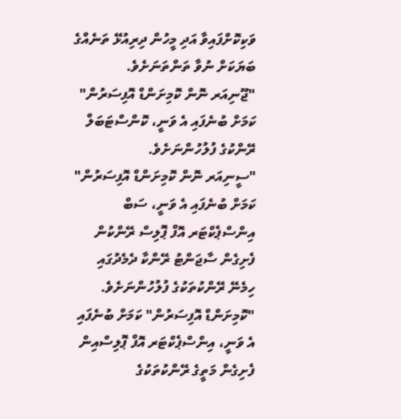ވަކިކޮށްފައިވާ އަދި މީހުން ދިރިއުޅޭ ތަނެއްގެ ބަޔަކަށް ނުވާ ތަންތަނަށެވެ.
"ޖޫނިއަރ ނޮން ކޮމިށަންޑް އޮފިސަރުން" ކަމަށް ބުނެފައި އެ ވަނީ، ކޮންސްޓަބަލް ރޭންކުގެ ފުލުހުންނަށެވެ.
"ސީނިއަރ ނޮން ކޮމިށަންޑް އޮފިސަރުން" ކަމަށް ބުނެފައި އެ ވަނީ، ސަބް އިންސްޕެކްޓަރ އޮފް ޕޮލިސް ރޭންކުން ފެށިގެން ސާޖަންޓު ރޭންކާ ދެމެދުގައި ހިމެނޭ ރޭންކުތަކުގެ ފުލުހުންނަށެވެ.
"ކޮމިށަންޑް އޮފިސަރުން" ކަމަށް ބުނެފައި އެ ވަނީ، އިންސްޕެކްޓަރ އޮފް ޕޮލިސްއިން ފެށިގެން މަތީގެ ރޭންކުތަކުގެ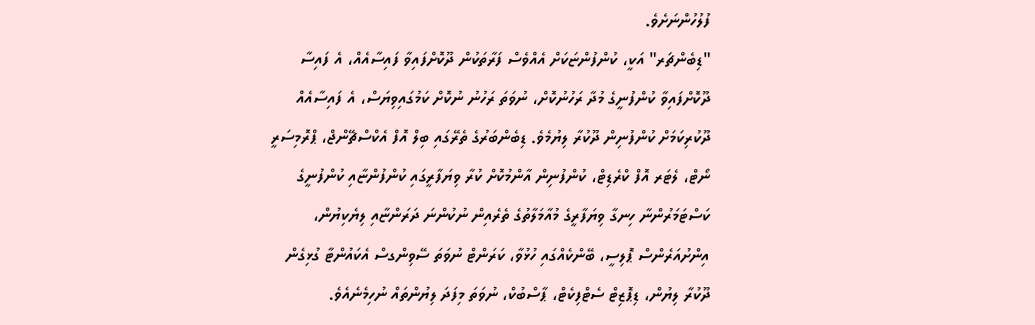ފުލުހުންނަށެވެ.
"ޑިބެންޗަރ" އަކީ، ކުންފުންޏަކަށް އެއްވެސް ފަރާތަކުން ދޫކޮށްފައިވާ ފައިސާއެއް، އެ ފައިސާ ދޫކޮށްފައިވާ ކުންފުނީގެ މުދާ ރަހުނުކޮށް، ނުވަތަ ރަހުނު ނުކޮށް ކަމުގައިވިޔަސް، އެ ފައިސާއެއް ދޫކުރިކަމަށް ކުންފުނިން ދޫކުރާ ލިޔުމެވެ. ޑިބެންބަރުގެ ތެރޭގައި ބިލް އޮފް އެކްސްޗޭންޖް، ޕްރޮމިސަރީ ނޯޓް، ލެޓަރ އޮފް ކްރެޑިޓް، ކުންފުނިން އާންމުކޮށް ކުރާ ވިޔަފާރީގައި ކުންފުންޏާއި ކުންފުނީގެ ކަސްޓަމަރުންނާ ހިނގާ ވިޔަފާރީގެ މުއާމަލާތުގެ ތެރެއިން ނުކުންނަ ދަރަންޏާއި ލިޔެކިޔުން، އިންށުއަރެންސް ޕޮލިސީ، ބޭންކެއްގައި ހުޅުވާ، ކަރަންޓް ނުވަތަ ސޭވިންގސް އެކައުންޓާ ގުޅިގެން ދޫކުރާ ލިޔުން، ޑިޕޮޒިޓް ސެޓްފިކެޓް، ޕާސްބުކް، ނުވަތަ މިފަދަ ލިޔުންތައް ނުހިމެނެއެވެ.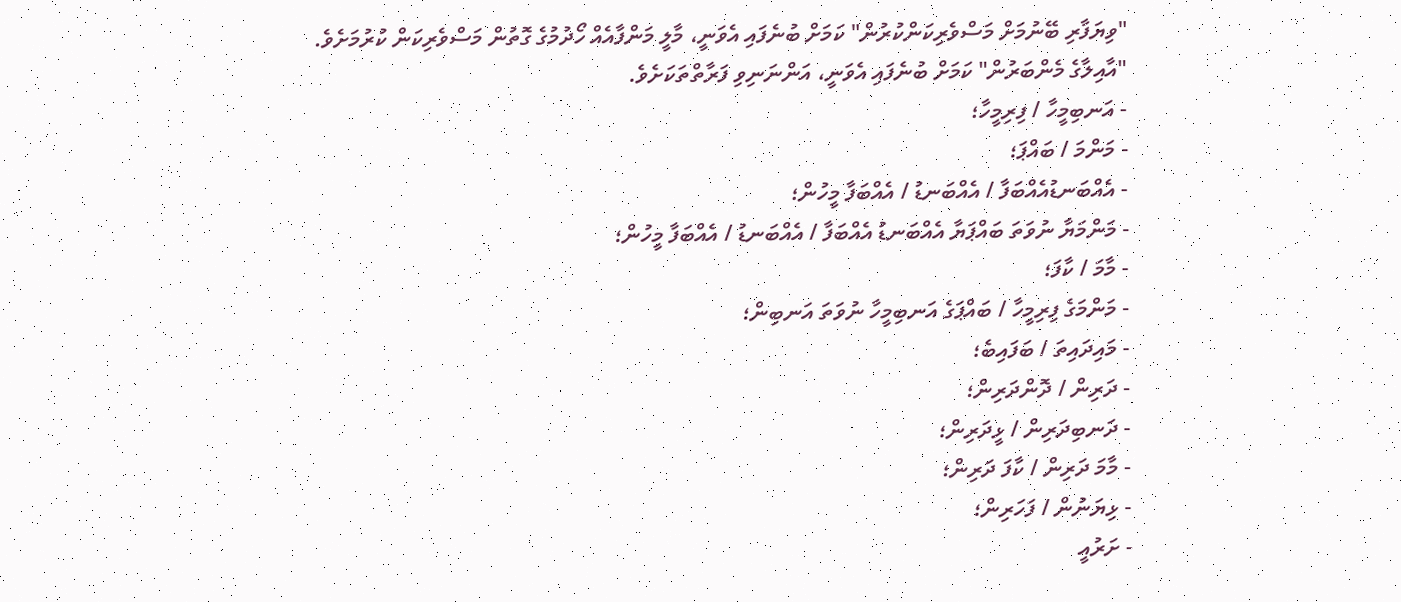"ވިޔަފާރި ބޭނުމަށް މަސްވެރިކަންކުރުން" ކަމަށް ބުނެފައި އެވަނީ، މާލީ މަންފާއެއް ހޯދުމުގެ ގޮތުން މަސްވެރިކަން ކުރުމަށެވެ.
"އާއިލާގެ މެންބަރުން" ކަމަށް ބުނެފައި އެވަނީ، އަންނަނިވި ފަރާތްތަކަށެވެ.
- އަނބިމީހާ / ފިރިމީހާ؛
- މަންމަ / ބައްޕަ؛
- އެއްބަނޑުއެއްބަފާ / އެއްބަނޑު / އެއްބަފާ މީހުން؛
- މަންމަޔާ ނުވަތަ ބައްޕަޔާ އެއްބަނޑު އެއްބަފާ / އެއްބަނޑު / އެއްބަފާ މީހުން؛
- މާމަ / ކާފަ؛
- މަންމަގެ ފިރިމީހާ / ބައްޕަގެ އަނބިމީހާ ނުވަތަ އަނބިން؛
- މައިދައިތަ / ބަފައިބެ؛
- ދަރިން / ދޮންދަރިން؛
- ދަނބިދަރިން / ޅީދަރިން؛
- މާމަ ދަރިން / ކާފަ ދަރިން؛
- ޅިޔަނުން / ފަހަރިން؛
- ށަރުއީ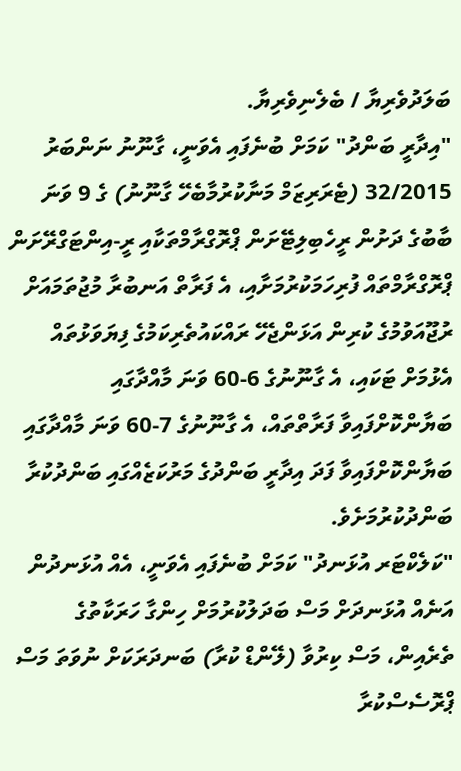ބަލަދުވެރިޔާ / ބެލެނިވެރިޔާ.
"އިދާރީ ބަންދު" ކަމަށް ބުނެފައި އެވަނީ، ގާނޫނު ނަންބަރު 32/2015 (ޓެރަރިޒަމް މަނާކުރުމާބެހޭ ގާނޫނު) ގެ 9 ވަނަ ބާބުގެ ދަށުން ރީހެބިލިޓޭށަން ޕްރޮގްރާމްތަކާއި ރީ-އިންޓަގްރޭށަން ޕްރޮގްރާމްތައް ފުރިހަމަކުރުމަށާއި، އެ ފަރާތް އަނބުރާ މުޖުތަމައަށް ރުޖޫއަވުމުގެ ކުރިން އަޅަންޖެހޭ ރައްކައުތެރިކަމުގެ ފިޔަވަޅުތައް އެޅުމަށް ޓަކައި، އެ ގާނޫނުގެ 6-60 ވަނަ މާއްދާގައި ބަޔާންކޮށްފައިވާ ފަރާތްތައް، އެ ގާނޫނުގެ 7-60 ވަނަ މާއްދާގައި ބަޔާންކޮށްފައިވާ ފަދަ އިދާރީ ބަންދުގެ މަރުކަޒެއްގައި ބަންދުކުރާ ބަންދުކުރުމަށެވެ.
"ކަލެކްޓަރ އުޅަނދު" ކަމަށް ބުނެފައި އެވަނީ، އެއް އުޅަނދުން އަނެއް އުޅަނދަށް މަސް ބަދަލުކުރުމަށް ހިންގާ ހަރަކާތުގެ ތެރެއިން، މަސް ކިރުވާ (ލޭންޑް ކުރާ) ބަނދަރަކަށް ނުވަތަ މަސް ޕްރޮސެސްކުރާ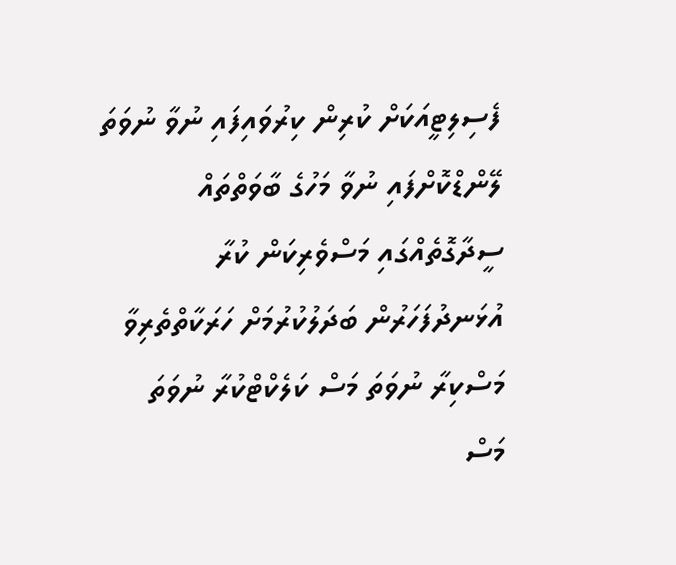ފެސިލިޓީއަކަށް ކުރިން ކިރުވައިފައި ނުވާ ނުވަތަ ލޭންޑްކޮށްފައި ނުވާ މަހުގެ ބާވަތްތައް ސީދާގޮތެއްގައި މަސްވެރިކަން ކުރާ އުޅަނދުފަހަރުން ބަދަލުކުރުމަށް ހަރަކާތްތެރިވާ މަސްކިރާ ނުވަތަ މަސް ކަލެކްޓްކުރާ ނުވަތަ މަސް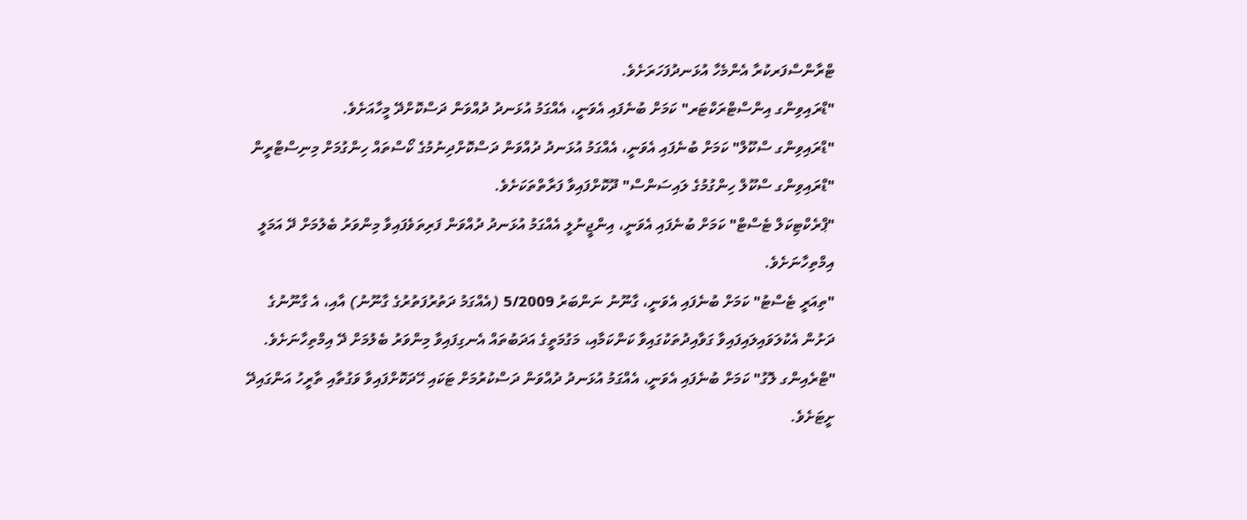ޓްރާންސްފަރކުރާ އެންމެހާ އުޅަނދުފަހަރަށެވެ.
"ޑްރައިވިންގ އިންސްޓްރަކްޓަރ" ކަމަށް ބުނެފައި އެވަނީ، އެއްގަމު އުޅަނދު ދުއްވަން ދަސްކޮށްދޭ މީހާއަށެވެ.
"ޑްރައިވިންގ ސްކޫލް" ކަމަށް ބުނެފައި އެވަނީ، އެއްގަމު އުޅަނދު ދުއްވަން ދަސްކޮށްދިނުމުގެ ކޯސްތައް ހިންގުމަށް މިނިސްޓްރީން "ޑްރައިވިންގ ސްކޫލް ހިންގުމުގެ ލައިސަންސް" ދޫކޮށްފައިވާ ފަރާތްތަކަށެވެ.
"ޕްރެކްޓިކަލް ޓެސްޓް" ކަމަށް ބުނެފައި އެވަނީ، އިންޖީނުލީ އެއްގަމު އުޅަނދު ދުއްވަން ފަރިތަވެފައިވާ މިންވަރު ބެލުމަށް ދޭ އަމަލީ އިމްތިހާނަށެވެ.
"ތިއަރީ ޓެސްޓު" ކަމަށް ބުނެފައި އެވަނީ، ގާނޫނު ނަންބަރު 5/2009 (އެއްގަމު ދަތުރުފަތުރުގެ ގާނޫނު) އާއި، އެ ގާނޫނުގެ ދަށުން އެކުލަވައިލައިފައިވާ ގަވާއިދުތަކުގައިވާ ކަންކަމާއި، މަގުމަތީގެ އަދަބުތައް އެނގިފައިވާ މިންވަރު ބެލުމަށް ދޭ އިމްތިހާނަށެވެ.
"ޓްރެއިންގ ލޮގު" ކަމަށް ބުނެފައި އެވަނީ، އެއްގަމު އުޅަނދު ދުއްވަން ދަސްކުރުމަށް ޓަކައި ހޭދަކޮށްފައިވާ ވަގުތާއި ތާރީހު އަންގައިދޭ ށީޓަށެވެ.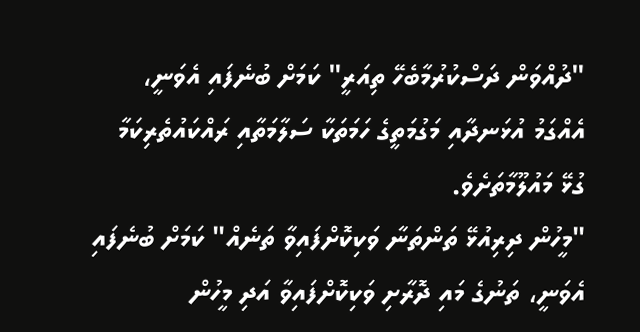"ދުއްވަން ދަސްކުރުމާބެހޭ ތިއަރީ" ކަމަށް ބުނެފައި އެވަނީ، އެއްގަމު އުޅަނދާއި މަގުމަތީގެ ހަމަތަކާ ސަލާމަތާއި ރައްކައުތެރިކަމާ ގުޅޭ މައުލޫމާތަށެވެ.
"މީހުން ދިރިއުޅޭ ތަންތަނާ ވަކިކޮށްފައިވާ ތަނެއް" ކަމަށް ބުނެފައި އެވަނީ، ތަނުގެ މައި ދޮރާށި ވަކިކޮށްފައިވާ އަދި މީހުން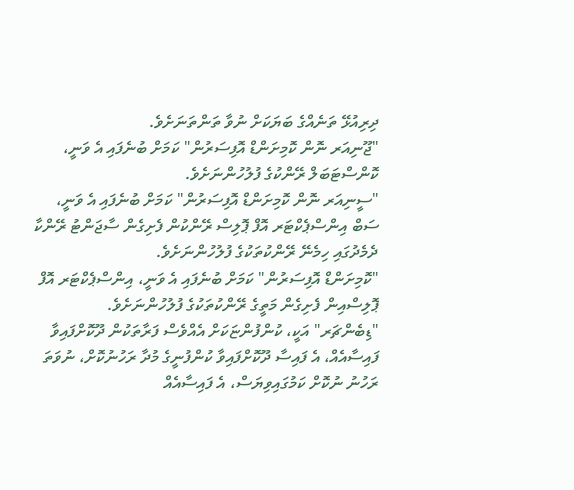ދިރިއުޅޭ ތަނެއްގެ ބަޔަކަށް ނުވާ ތަންތަނަށެވެ.
"ޖޫނިއަރ ނޮން ކޮމިށަންޑް އޮފިސަރުން" ކަމަށް ބުނެފައި އެ ވަނީ، ކޮންސްޓަބަލް ރޭންކުގެ ފުލުހުންނަށެވެ.
"ސީނިއަރ ނޮން ކޮމިށަންޑް އޮފިސަރުން" ކަމަށް ބުނެފައި އެ ވަނީ، ސަބް އިންސްޕެކްޓަރ އޮފް ޕޮލިސް ރޭންކުން ފެށިގެން ސާޖަންޓު ރޭންކާ ދެމެދުގައި ހިމެނޭ ރޭންކުތަކުގެ ފުލުހުންނަށެވެ.
"ކޮމިށަންޑް އޮފިސަރުން" ކަމަށް ބުނެފައި އެ ވަނީ، އިންސްޕެކްޓަރ އޮފް ޕޮލިސްއިން ފެށިގެން މަތީގެ ރޭންކުތަކުގެ ފުލުހުންނަށެވެ.
"ޑިބެންޗަރ" އަކީ، ކުންފުންޏަކަށް އެއްވެސް ފަރާތަކުން ދޫކޮށްފައިވާ ފައިސާއެއް، އެ ފައިސާ ދޫކޮށްފައިވާ ކުންފުނީގެ މުދާ ރަހުނުކޮށް، ނުވަތަ ރަހުނު ނުކޮށް ކަމުގައިވިޔަސް، އެ ފައިސާއެއް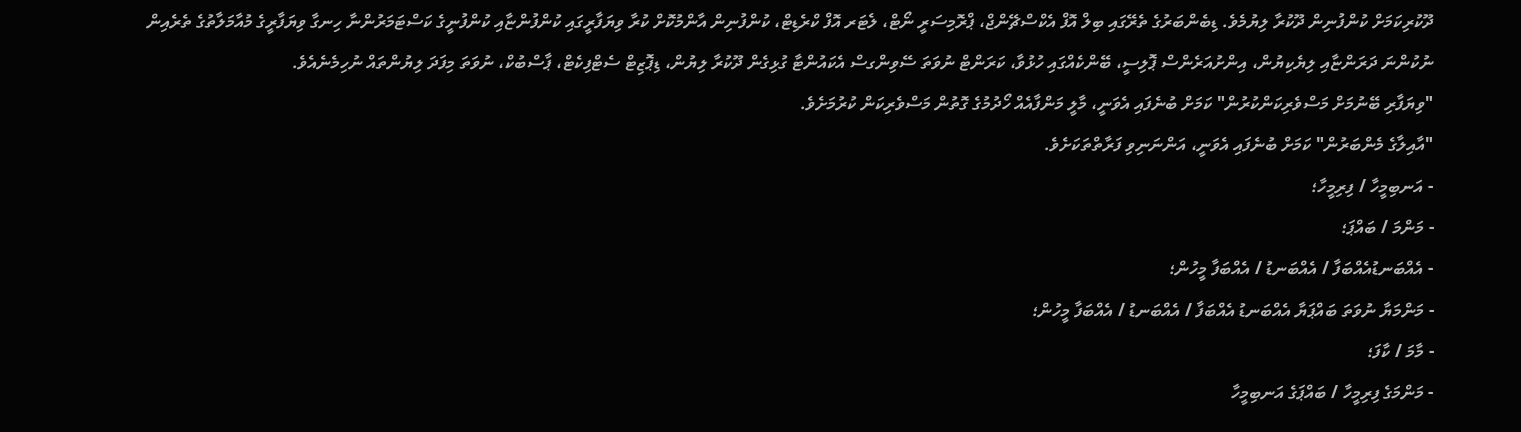ދޫކުރިކަމަށް ކުންފުނިން ދޫކުރާ ލިޔުމެވެ. ޑިބެންބަރުގެ ތެރޭގައި ބިލް އޮފް އެކްސްޗޭންޖް، ޕްރޮމިސަރީ ނޯޓް، ލެޓަރ އޮފް ކްރެޑިޓް، ކުންފުނިން އާންމުކޮށް ކުރާ ވިޔަފާރީގައި ކުންފުންޏާއި ކުންފުނީގެ ކަސްޓަމަރުންނާ ހިނގާ ވިޔަފާރީގެ މުއާމަލާތުގެ ތެރެއިން ނުކުންނަ ދަރަންޏާއި ލިޔެކިޔުން، އިންށުއަރެންސް ޕޮލިސީ، ބޭންކެއްގައި ހުޅުވާ، ކަރަންޓް ނުވަތަ ސޭވިންގސް އެކައުންޓާ ގުޅިގެން ދޫކުރާ ލިޔުން، ޑިޕޮޒިޓް ސެޓްފިކެޓް، ޕާސްބުކް، ނުވަތަ މިފަދަ ލިޔުންތައް ނުހިމެނެއެވެ.
"ވިޔަފާރި ބޭނުމަށް މަސްވެރިކަންކުރުން" ކަމަށް ބުނެފައި އެވަނީ، މާލީ މަންފާއެއް ހޯދުމުގެ ގޮތުން މަސްވެރިކަން ކުރުމަށެވެ.
"އާއިލާގެ މެންބަރުން" ކަމަށް ބުނެފައި އެވަނީ، އަންނަނިވި ފަރާތްތަކަށެވެ.
- އަނބިމީހާ / ފިރިމީހާ؛
- މަންމަ / ބައްޕަ؛
- އެއްބަނޑުއެއްބަފާ / އެއްބަނޑު / އެއްބަފާ މީހުން؛
- މަންމަޔާ ނުވަތަ ބައްޕަޔާ އެއްބަނޑު އެއްބަފާ / އެއްބަނޑު / އެއްބަފާ މީހުން؛
- މާމަ / ކާފަ؛
- މަންމަގެ ފިރިމީހާ / ބައްޕަގެ އަނބިމީހާ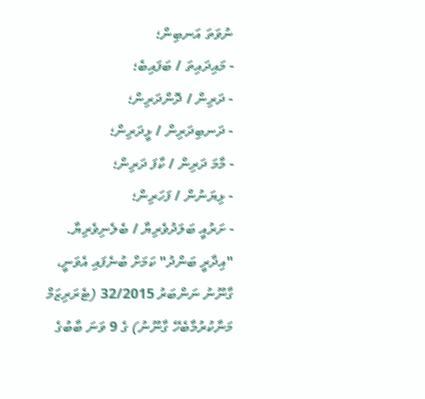ނުވަތަ އަނބިން؛
- މައިދައިތަ / ބަފައިބެ؛
- ދަރިން / ދޮންދަރިން؛
- ދަނބިދަރިން / ޅީދަރިން؛
- މާމަ ދަރިން / ކާފަ ދަރިން؛
- ޅިޔަނުން / ފަހަރިން؛
- ށަރުއީ ބަލަދުވެރިޔާ / ބެލެނިވެރިޔާ.
"އިދާރީ ބަންދު" ކަމަށް ބުނެފައި އެވަނީ، ގާނޫނު ނަންބަރު 32/2015 (ޓެރަރިޒަމް މަނާކުރުމާބެހޭ ގާނޫނު) ގެ 9 ވަނަ ބާބުގެ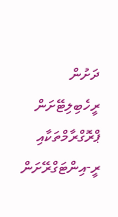ދަށުން ރީހެބިލިޓޭށަން ޕްރޮގްރާމްތަކާއި ރީ-އިންޓަގްރޭށަން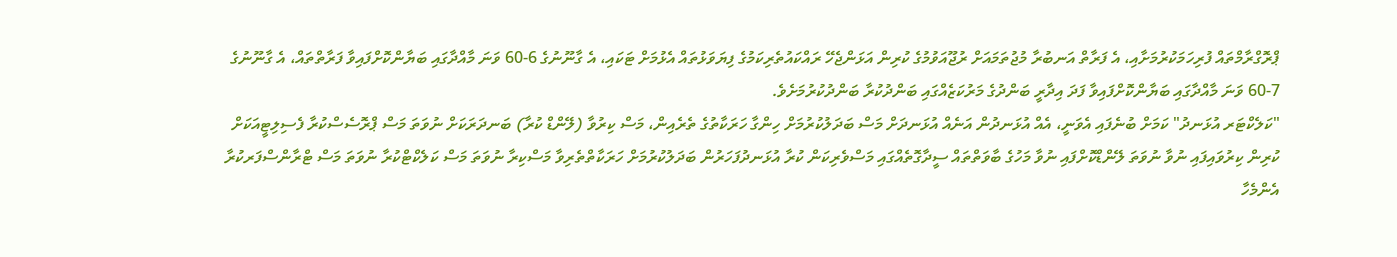ޕްރޮގްރާމްތައް ފުރިހަމަކުރުމަށާއި، އެ ފަރާތް އަނބުރާ މުޖުތަމައަށް ރުޖޫއަވުމުގެ ކުރިން އަޅަންޖެހޭ ރައްކައުތެރިކަމުގެ ފިޔަވަޅުތައް އެޅުމަށް ޓަކައި، އެ ގާނޫނުގެ 6-60 ވަނަ މާއްދާގައި ބަޔާންކޮށްފައިވާ ފަރާތްތައް، އެ ގާނޫނުގެ 7-60 ވަނަ މާއްދާގައި ބަޔާންކޮށްފައިވާ ފަދަ އިދާރީ ބަންދުގެ މަރުކަޒެއްގައި ބަންދުކުރާ ބަންދުކުރުމަށެވެ.
"ކަލެކްޓަރ އުޅަނދު" ކަމަށް ބުނެފައި އެވަނީ، އެއް އުޅަނދުން އަނެއް އުޅަނދަށް މަސް ބަދަލުކުރުމަށް ހިންގާ ހަރަކާތުގެ ތެރެއިން، މަސް ކިރުވާ (ލޭންޑް ކުރާ) ބަނދަރަކަށް ނުވަތަ މަސް ޕްރޮސެސްކުރާ ފެސިލިޓީއަކަށް ކުރިން ކިރުވައިފައި ނުވާ ނުވަތަ ލޭންޑްކޮށްފައި ނުވާ މަހުގެ ބާވަތްތައް ސީދާގޮތެއްގައި މަސްވެރިކަން ކުރާ އުޅަނދުފަހަރުން ބަދަލުކުރުމަށް ހަރަކާތްތެރިވާ މަސްކިރާ ނުވަތަ މަސް ކަލެކްޓްކުރާ ނުވަތަ މަސް ޓްރާންސްފަރކުރާ އެންމެހާ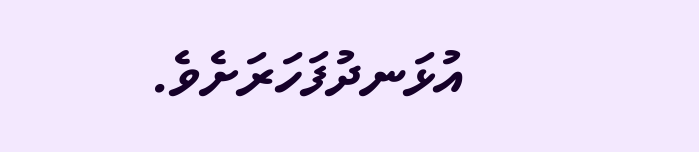އުޅަނދުފަހަރަށެވެ.